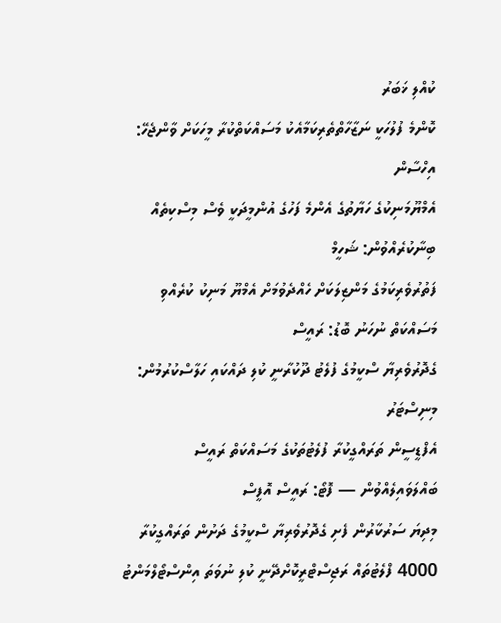ކުއްލި ޚަބަރު
ކޮންމެ ފުލުހަކީ ނަޒާހާތްތެރިކަމާއެކު މަސައްކަތްކުރާ މީހަކަށް ވާންޖެހޭ: އިހްސާން
އެމްޔޫމަނިކުގެ ހަޔާތުގެ އެންމެ ފަހުގެ އުންމީދަކީ ވެސް މިސްކިތެއް ބިނާކުރެއްވުން: ޝަހީމް
ފަތުރުވެރިކަމުގެ މަންޒިލަކަށް ހެއްދެވުމަށް އެމްޔޫ މަނިކު ކުރެއްވި މަސައްކަތް ނުހަނު ބޮޑު: ރައީސް
ގެދޮރުވެރިޔާ ސްކީމުގެ ފުލެޓު ދޫކުރާނީ ކުލި ދައްކައި ހަލާސްކުރުމުން: މިނިސްޓަރު
އެފްޑީސީން ތަރައްގީކުރާ ފުލެޓުތަކުގެ މަސައްކަތް ރައީސް ބައްލަވައިލެއްވުން — ފޮޓޯ: ރައީސް އޮފީސް
މިދިޔަ ސަރުކާރުން ފެށި ގެދޮރުވެރިޔާ ސްކީމުގެ ދަށުން ތަރައްގީކުރާ 4000 ފްލެޓުތައް ރަޖިސްޓްރީކޮށްދޭނީ ކުލި ނުވަތަ އިންސްޓޯލްމަންޓު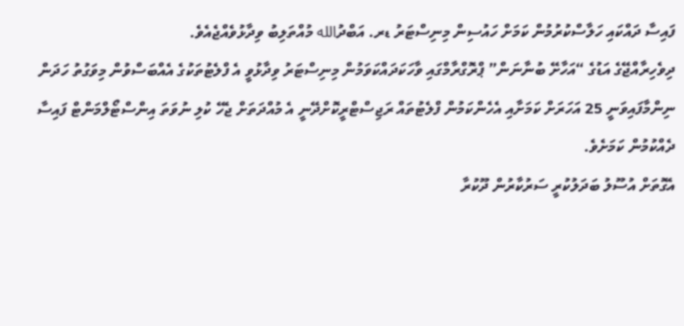ފައިސާ ދައްކައި ހަލާސްކުރުމުން ކަމަށް ހައުސިން މިނިސްޓަރު ޑރ. އަބްދުالله މުއްތަލިބު ވިދާޅުވެއްޖެއެވެ.
ދިވެހިރާއްޖޭގެ އަޑުގެ “އަހާށޭ ބުނާނަން” ޕްރޮގްރާމްގައި ވާހަކަދައްކަވަމުން މިނިސްޓަރު ވިދާޅުވީ އެ ފްލެޓުތަކުގެ އެއްބަސްވުން މިވަގުތު ހަދަން ނިންމާފައިވަނީ 25 އަހަރަށް ކަމަށާއި އެހެންކަމުން ފްލެޓުތައް ރަޖިސްޓްރީކޮށްދޭނީ އެ މުއްދަތަށް ޖެހޭ ކުލި ނުވަތަ އިންސްޓޯލްމަންޓް ފައިސާ ދެއްކުމުން ކަމަށެވެ.
އެގޮތަށް އުސޫލު ބަދަލުކުރީ ސަރުކާރުން ދޫކުރާ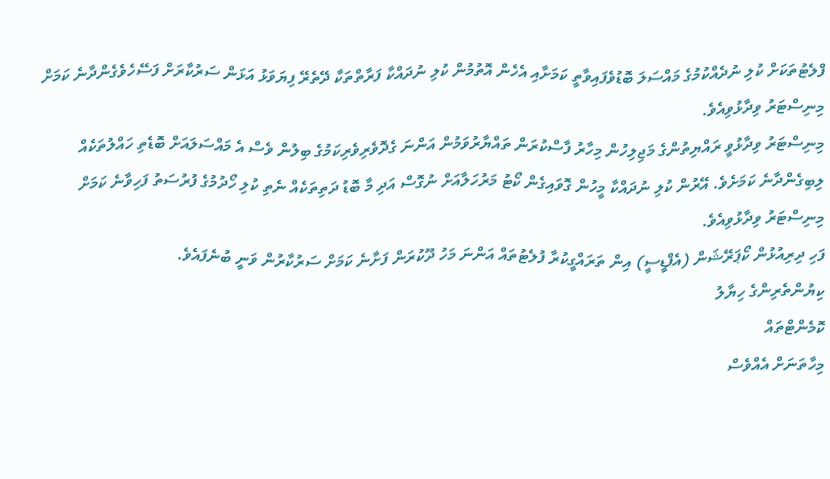ފްލެޓުތަކަށް ކުލި ނުދެއްކުމުގެ މައްސަލަ ބޮޑުވެފައިވާތީ ކަމަށާއި އެހެން އޮތުމުން ކުލި ނުދައްކާ ފަރާތްތަކާ ދޭތެރޭ ފިޔަވަޅު އަޅަން ސަރުކާރަށް ފަސޭހެވެގެންދާނެ ކަމަށް މިނިސްޓަރު ވިދާޅުވިއެވެ.
މިނިސްޓަރު ވިދާޅުވީ ރައްޔިތުންގެ މަޖިލިހުން މިހާރު ފާސްކުރަން ތައްޔާރުވަމުން އަންނަ ގެދޮވެރިވެރިކަމުގެ ބިލުން ވެސް އެ މައްސަލައަށް ބޮޑެތި ހައްލުތަކެއް ލިބިގެންދާނެ ކަމަށެވެ. އޭރުން ކުލި ނުދައްކާ މީހުން ގޮވައިގެން ކޯޓު މަރުހަލާއަށް ނުގޮސް އަދި މާ ބޮޑު ދަތިތަކެއް ނެތި ކުލި ހޯދުމުގެ ފުރުސަތު ފަހިވާނެ ކަމަށް މިނިސްޓަރު ވިދާޅުވިއެވެ.
ފަހި ދިރިއުޅުން ކޯޕަރޭޝަން (އެފްޑީސީ) އިން ތަރައްގީކުރާ ފުލެޓުތައް އަންނަ މަހު ދޫކުރަން ފަށާނެ ކަމަށް ސަރުކާރުން ވަނީ ބުނެފައެވެ.
ކިޔުންތެރިންގެ ހިޔާލު
ކޮމެންޓްތައް
މިހާތަނަށް އެއްވެސް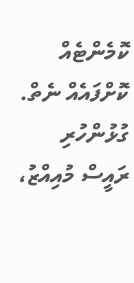ކޮމެންޓެއް ކޮށްފައެއް ނެތް.
ގުޅުންހުރި
ރައީސް މުއިއްޒު،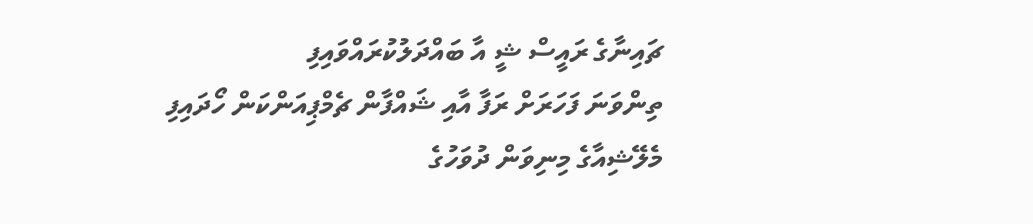ޗައިނާގެ ރައީސް ޝީ އާ ބައްދަލުކުރައްވައިފި
ތިންވަނަ ފަހަރަށް ރަފާ އާއި ޝައްފާން ޗެމްޕިއަންކަން ހޯދައިފި
މެލޭޝިއާގެ މިނިވަން ދުވަހުގެ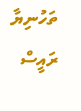ތަހުނިޔާ ރައީސް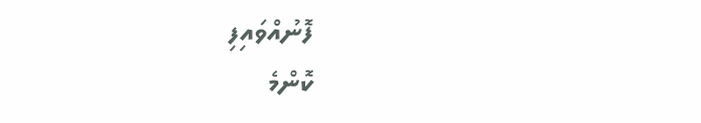ފޮނުއްވައިފި
ކޮންމެ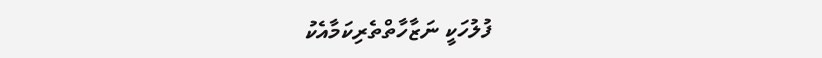ފުލުހަކީ ނަޒާހާތްތެރިކަމާއެކު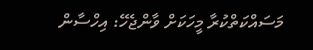މަސައްކަތްކުރާ މީހަކަށް ވާންޖެހޭ: އިހްސާން